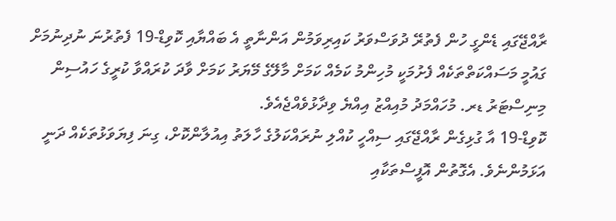ރާއްޖޭގައި ޑެންގީ ހުން ފެތުރޭ ދުވަސްވަރު ކައިރިވަމުން އަންނާތީ އެ ބައްޔާއި ކޮވިޑް-19 ފެތުރުނަ ނުދިނުމަށް ގައުމީ މަސައްކަތްތަކެއް ފެށުމަކީ މުހިންމު ކަމެއް ކަމަށް މާލޭގެ މޭޔަރު ކަމަށް ވާދަ ކުރައްވާ ކުރީގެ ހައުސިން މިނިސްޓަރު ޑރ. މުހައްމަދު މުއިއްޒު އިއްޔެ ވިދާޅުވެއްޖެއެވެ.
ކޮވިޑް-19 އާ ގުޅިގެން ރާއްޖޭގައި ސިއްހީ ކުއްލި ނުރައްކަލުގެ ހާލަތު އިއުލާންކޮށް، ގިނަ ފިޔަވަޅުތަކެއް ދަނީ އަޅަމުންނެވެ. އެގޮތުން އޮފީސްތަކާއި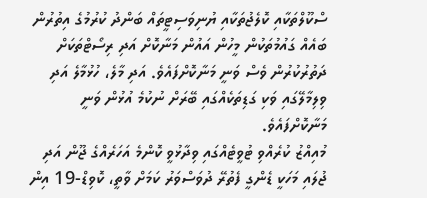ސްކޫލްތަކާއި ކޮލެޖުތަކާއި ޔުނިވަސިޓީތައް ބަންދު ކުރުމުގެ އިތުރުން ބައެއް ގައުމުތަކުން މީހުން އައުން މަނާކޮށް އަދި ރިސޯޓްތަކަށް ދަތުރުކުރުން ވެސް ވަނީ މަނާކޮށްފައެވެ. އަދި މާލެ، ހުޅުމާލެ އަދި ވިލިމާލޭގައި ވަކި ގަޑިތަކެއްގައި ބޭރަށް ނުކުމެ އުޅުން ވަނީ މަނާކޮށްފައެވެ.
މުއިއްޒު ކުރެއްވި ޓުވީޓެއްގައި ވިދާޅުވީ ކޮންމެ އަހަރެއްގެ ޖޫން އަދި ޖުލައި މަހަކީ ޑެންގީ ފެތުރޭ ދުވަސްވަރު ކަމަށް ވާތީ، ކޮވިޑް-19 އިން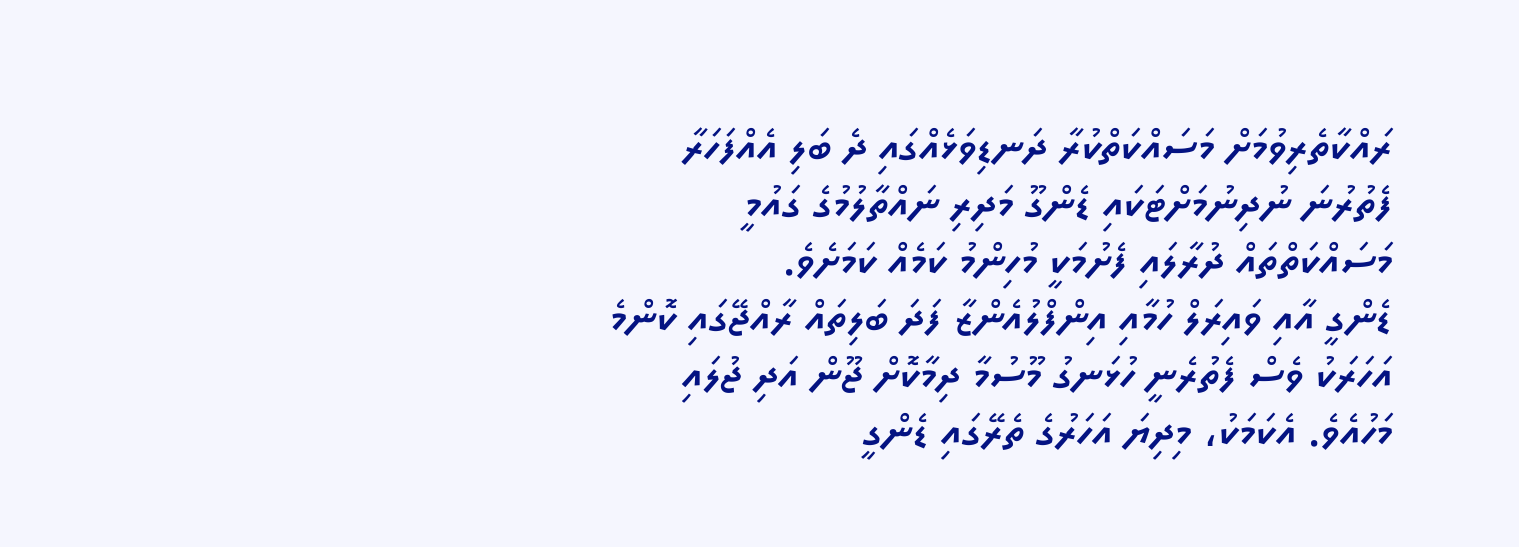ރައްކާތެރިވުމަށް މަސައްކަތްކުރާ ދަނޑިވަޅެއްގައި ދެ ބަލި އެއްފަހަރާ ފެތުރުނަ ނުދިނުމަށްޓަކައި ޑެންގޫ މަދިރި ނައްތާލުމުގެ ގައުމީ މަސައްކަތްތައް ދުރާލައި ފެށުމަކީ މުހިންމު ކަމެއް ކަމަށެވެ.
ޑެންގީ އާއި ވައިރަލް ހުމާއި އިންފްލުއެންޒާ ފަދަ ބަލިތައް ރާއްޖޭގައި ކޮންމެ އަހަރަކު ވެސް ފެތުރެނީ ހުޅަނގު މޫސުމާ ދިމާކޮށް ޖޫން އަދި ޖުލައި މަހުއެވެ. އެކަމަކު، މިދިޔަ އަހަރުގެ ތެރޭގައި ޑެންގީ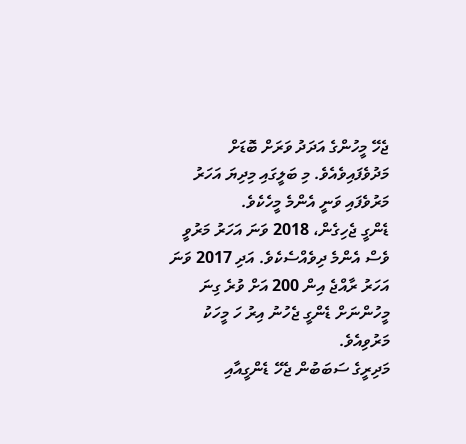ޖެހޭ މީހުންގެ އަދަދު ވަރަށް ބޮޑަށް މަދުވެފައިވެއެވެ. މި ބަލީގައި މިދިޔަ އަހަރު މަރުވެފައި ވަނީ އެންމެ މީހެކެވެ.
ޑެންގީ ޖެހިގެން، 2018 ވަނަ އަހަރު މަރުވީ ވެސް އެންމެ ދިވެއްސެކެވެ. އަދި 2017 ވަނަ އަހަރު ރާއްޖެ އިން 200 އަށް ވުރެ ގިނަ މީހުންނަށް ޑެންގީ ޖެހުނު އިރު ހަ މީހަކު މަރުވިއެވެ.
މަދިރީގެ ސަބަބުން ޖެހޭ ޑެންގީއާއި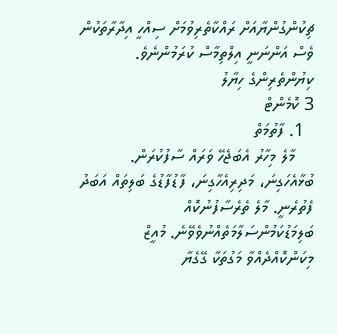ޗިކުންގުންޔާއަށް ރައްކާތެރިވުމަށް ސިއްހީ އިދާރާތަކުން ވެސް އަންނަނީ އިލްތިމާސް ކުރަމުންނެވެ.
ކިޔުންތެރިންގެ ހިޔާލު
3 ކޮމެންޓް
  1. ފާތުމަތް
    މާލެ މިހާރު އެބަޖެހޭ ވަރައް ސާފުކުރަން. ބުޅާއެހަގިނަ، މަދިރިއެހާގިނަ، ފާޑުފާޑުގެ ބަލިތައް އަބަދު ފެތުރެނީ. މާލެ ތެރެސާފުނުކޮއް ބަލިމަޑުކަމުންސަލާމަތެއްނުވެވޭނެ. މުއީޒް މިކަންކޮއްދެއްވާ މަގުތަކާ ގޭގެޔާ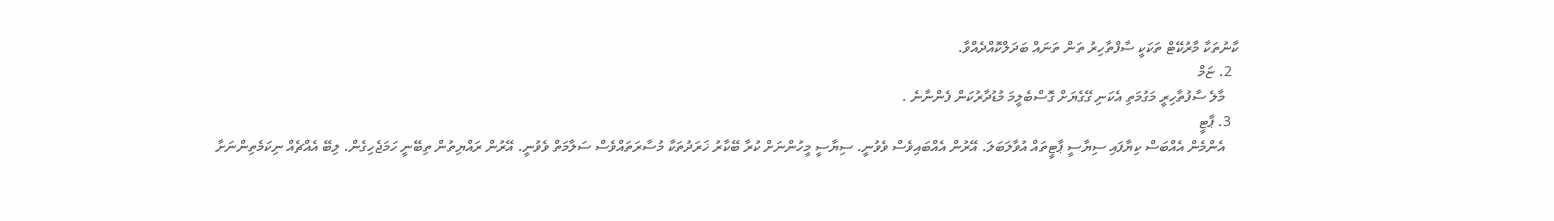ކާނުތަކާ މާރުކޭޓް ތަކަކީ ސާފްތާހިރު ތަން ތަނައް ބަދަލްކޮއްދެއްވާ.
  2. ޏަމް
    މާލެ ސާފުތާހިރީ މަގުމަތި އެކަނި ގޭގެޔަށް ގޮސްބެލީމަ މުޑުދާރުކަން ފެންނާނެ .
  3. ޕާޓީ
    އެންމެން އެއްބަސް ކިޔާފައި ސިޔާސީ ޕާޓީތައް އުވާލަބަލަ. އޭރުން އެއްބައިވެސް ވެވުނީ. ސިޔާސީ މީހުންނަށް ކުރާ ބޭކާރު ޚަރަދުތަކާ މުސާރަތައްވެސް ސަލާމަތް ވެވުނީ. އޭރުން ރައްޔިތުން ތިބޭނީ ހަމަޖެހިގެން. ލިބޭ އެއްޗެއް ނިކަމެތިންނަށާ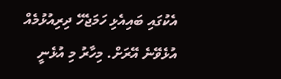އެކުގައި ބައިއެޅި ހަމަޖެހޭ ދިރިއުޅުމެއް އުޅެވޭނެ އޭރަށް. މިހާރު މި އުޅެނީ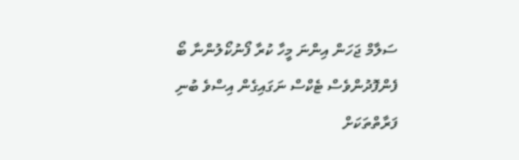ސަލާމް ޖަހަން އިންނަ މީހާ ކުރާ ފޯނުކޯލުންނާ ބޯ ފެންފޮދުންވެސް ޓެކްސް ނަގައިގެން އިސްވެ ބުނި ފަރާތްތަކަށް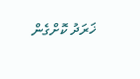ޚަރަދު ކޮށްގެން